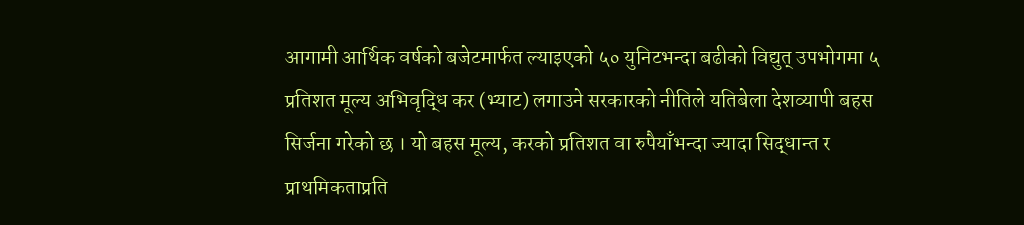आगामी आर्थिक वर्षको बजेटमार्फत ल्याइएको ५० युनिटभन्दा बढीको विद्युत् उपभोगमा ५ प्रतिशत मूल्य अभिवृद्धि कर (भ्याट) लगाउने सरकारको नीतिले यतिबेला देशव्यापी बहस सिर्जना गरेको छ । यो बहस मूल्य, करको प्रतिशत वा रुपैयाँभन्दा ज्यादा सिद्धान्त र प्राथमिकताप्रति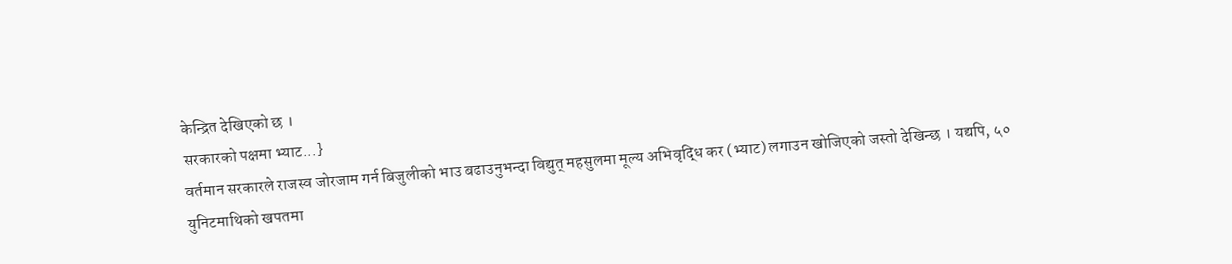केन्द्रित देखिएको छ ।
सरकारको पक्षमा भ्याट...}
वर्तमान सरकारले राजस्व जोरजाम गर्न बिजुलीको भाउ बढाउनुभन्दा विद्युत् महसुलमा मूल्य अभिवृद्धि कर (भ्याट) लगाउन खोजिएको जस्तो देखिन्छ । यद्यपि, ५० युनिटमाथिको खपतमा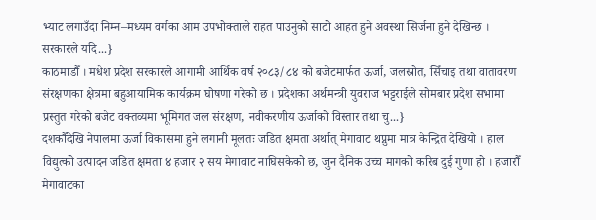भ्याट लगाउँदा निम्न–मध्यम वर्गका आम उपभोक्ताले राहत पाउनुको साटो आहत हुने अवस्था सिर्जना हुने देखिन्छ ।
सरकारले यदि...}
काठमाडौँ । मधेश प्रदेश सरकारले आगामी आर्थिक वर्ष २०८३/८४ को बजेटमार्फत ऊर्जा, जलस्रोत, सिँचाइ तथा वातावरण संरक्षणका क्षेत्रमा बहुआयामिक कार्यक्रम घोषणा गरेको छ । प्रदेशका अर्थमन्त्री युवराज भट्टराईले सोमबार प्रदेश सभामा प्रस्तुत गरेको बजेट वक्तव्यमा भूमिगत जल संरक्षण, नवीकरणीय ऊर्जाको विस्तार तथा चु...}
दशकौँदेखि नेपालमा ऊर्जा विकासमा हुने लगानी मूलतः जडित क्षमता अर्थात् मेगावाट थप्नुमा मात्र केन्द्रित देखियो । हाल विद्युत्को उत्पादन जडित क्षमता ४ हजार २ सय मेगावाट नाघिसकेको छ, जुन दैनिक उच्च मागको करिब दुई गुणा हो । हजारौँ मेगावाटका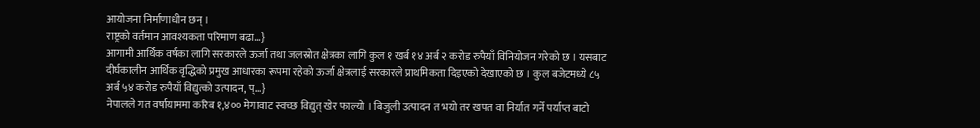आयोजना निर्माणाधीन छन् ।
राष्ट्रको वर्तमान आवश्यकता परिमाण बढा...}
आगामी आर्थिक वर्षका लागि सरकारले ऊर्जा तथा जलस्रोत क्षेत्रका लागि कुल १ खर्ब १४ अर्ब २ करोड रुपैयाँ विनियोजन गरेको छ । यसबाट दीर्घकालीन आर्थिक वृद्धिको प्रमुख आधारका रूपमा रहेको ऊर्जा क्षेत्रलाई सरकारले प्राथमिकता दिइएको देखाएको छ । कुल बजेटमध्ये ८५ अर्ब ५४ करोड रुपैयाँ विद्युत्को उत्पादन, प्...}
नेपालले गत वर्षायाममा करिब १,४०० मेगावाट स्वच्छ विद्युत् खेर फाल्यो । बिजुली उत्पादन त भयो तर खपत वा निर्यात गर्ने पर्याप्त बाटो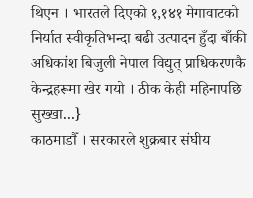थिएन । भारतले दिएको १,१४१ मेगावाटको निर्यात स्वीकृतिभन्दा बढी उत्पादन हुँदा बाँकी अधिकांश बिजुली नेपाल विद्युत् प्राधिकरणकै केन्द्रहरूमा खेर गयो । ठीक केही महिनापछि सुख्खा...}
काठमाडौँ । सरकारले शुक्रबार संघीय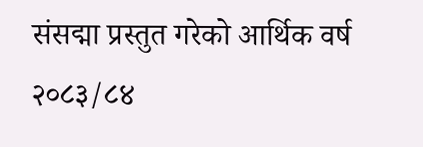संसद्मा प्रस्तुत गरेको आर्थिक वर्ष २०८३/८४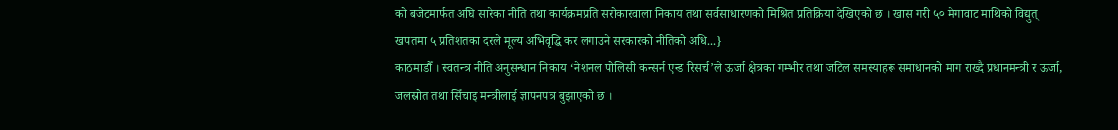को बजेटमार्फत अघि सारेका नीति तथा कार्यक्रमप्रति सरोकारवाला निकाय तथा सर्वसाधारणको मिश्रित प्रतिक्रिया देखिएको छ । खास गरी ५० मेगावाट माथिको विद्युत् खपतमा ५ प्रतिशतका दरले मूल्य अभिवृद्धि कर लगाउने सरकारको नीतिको अधि...}
काठमाडौँ । स्वतन्त्र नीति अनुसन्धान निकाय ‘नेशनल पोलिसी कन्सर्न एन्ड रिसर्च’ले ऊर्जा क्षेत्रका गम्भीर तथा जटिल समस्याहरू समाधानको माग राख्दै प्रधानमन्त्री र ऊर्जा, जलस्रोत तथा सिँचाइ मन्त्रीलाई ज्ञापनपत्र बुझाएको छ ।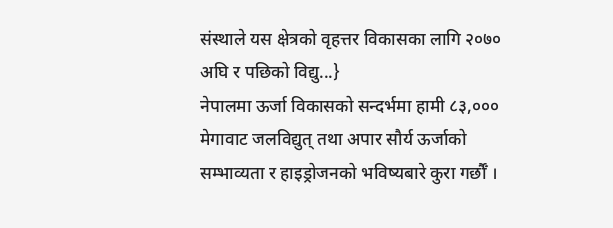संस्थाले यस क्षेत्रको वृहत्तर विकासका लागि २०७० अघि र पछिको विद्यु...}
नेपालमा ऊर्जा विकासको सन्दर्भमा हामी ८३,००० मेगावाट जलविद्युत् तथा अपार सौर्य ऊर्जाको सम्भाव्यता र हाइड्रोजनको भविष्यबारे कुरा गर्छौँ ।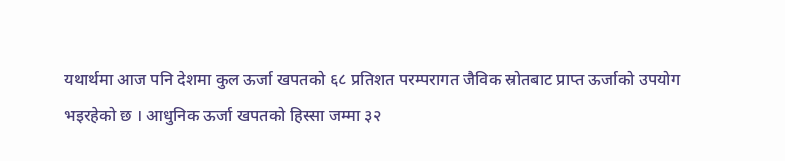यथार्थमा आज पनि देशमा कुल ऊर्जा खपतको ६८ प्रतिशत परम्परागत जैविक स्रोतबाट प्राप्त ऊर्जाको उपयोग भइरहेको छ । आधुनिक ऊर्जा खपतको हिस्सा जम्मा ३२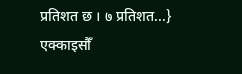प्रतिशत छ । ७ प्रतिशत...}
एक्काइसौँ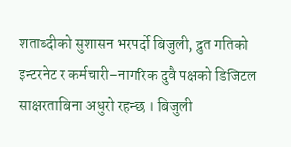शताब्दीको सुशासन भरपर्दो बिजुली, द्रुत गतिको इन्टरनेट र कर्मचारी–नागरिक दुवै पक्षको डिजिटल साक्षरताबिना अधुरो रहन्छ । बिजुली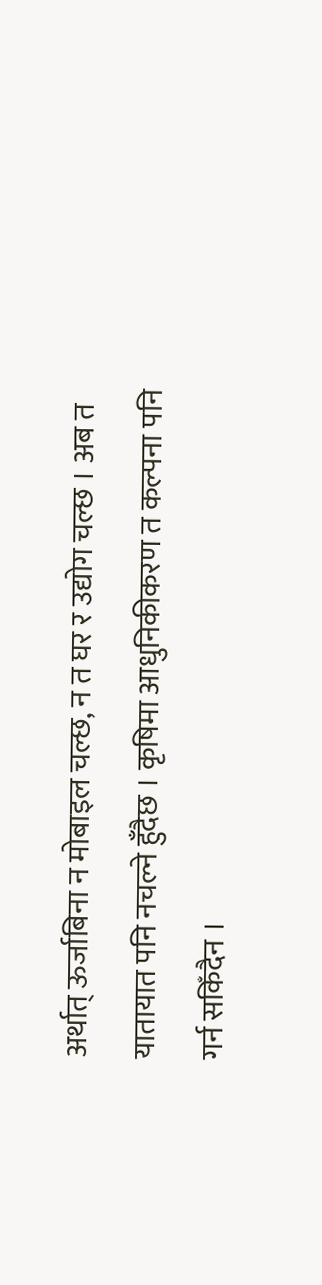अर्थात् ऊर्जाबिना न मोबाइल चल्छ, न त घर र उद्योग चल्छ । अब त यातायात पनि नचल्ने हुँदैछ । कृषिमा आधुनिकीकरण त कल्पना पनि गर्न सकिँदैन ।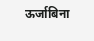ऊर्जाबिना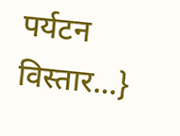पर्यटन विस्तार...}